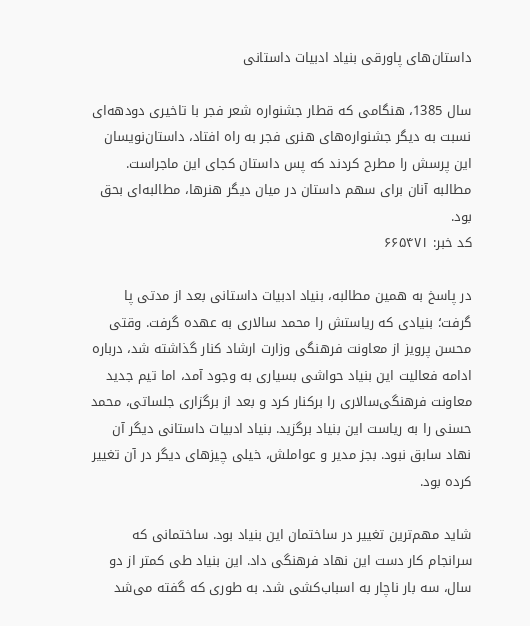داستان‌های پاورقی بنیاد ادبیات داستانی

سال 1385، هنگامی که قطار جشنواره شعر فجر با تاخیری دودهه‌ای نسبت به دیگر جشنواره‌های هنری فجر به راه افتاد، داستان‌نویسان این پرسش را مطرح کردند که پس داستان کجای این ماجراست. مطالبه آنان برای سهم داستان در میان دیگر هنرها، مطالبه‌ای بحق بود.
کد خبر: ۶۶۵۴۷۱

در پاسخ به همین مطالبه، بنیاد ادبیات داستانی بعد از مدتی پا گرفت؛ بنیادی که ریاستش را محمد سالاری به عهده گرفت. وقتی محسن پرویز از معاونت فرهنگی وزارت ارشاد کنار گذاشته شد، درباره ادامه فعالیت این بنیاد حواشی بسیاری به وجود آمد، اما تیم جدید معاونت فرهنگی‌سالاری را برکنار کرد و بعد از برگزاری جلساتی، محمد حسنی را به ریاست این بنیاد برگزید. بنیاد ادبیات داستانی دیگر آن نهاد سابق نبود. بجز مدیر و عواملش، خیلی چیزهای دیگر در آن تغییر کرده بود.

شاید مهم‌ترین تغییر در ساختمان این بنیاد بود. ساختمانی که سرانجام کار دست این نهاد فرهنگی داد. این بنیاد طی کمتر از دو سال، سه بار ناچار به اسباب‌کشی شد. به طوری که گفته می‌شد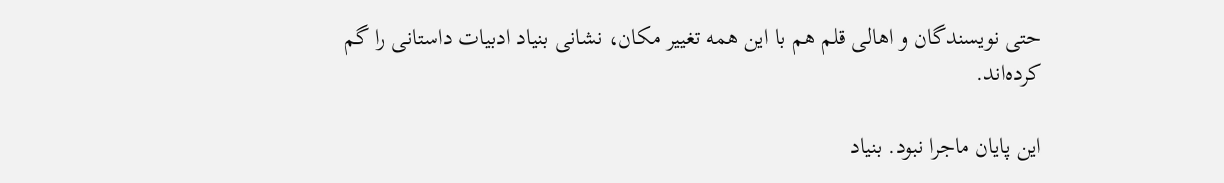حتی نویسندگان و اهالی قلم هم با این همه تغییر مکان، نشانی بنیاد ادبیات داستانی را گم کرده‌اند.

این پایان ماجرا نبود. بنیاد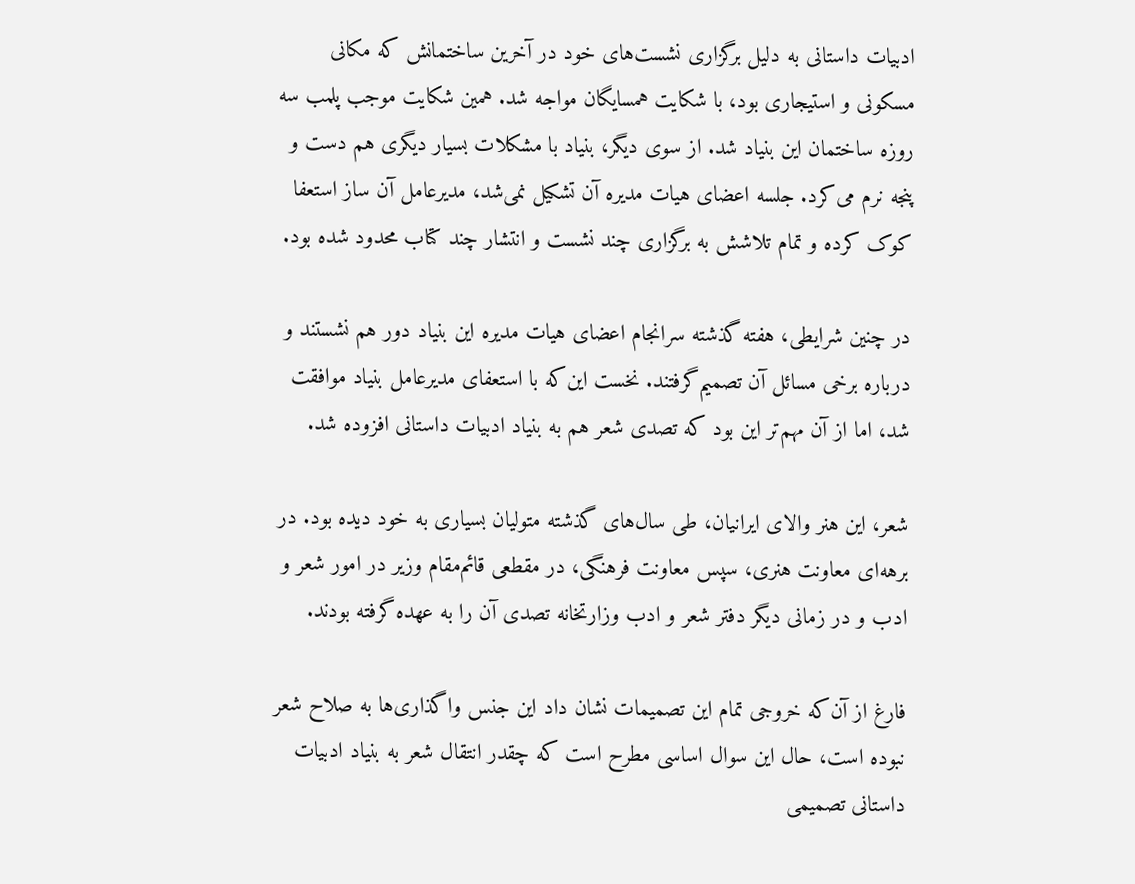ادبیات داستانی به دلیل برگزاری نشست‌های خود در آخرین ساختمانش که مکانی مسکونی و استیجاری بود، با شکایت همسایگان مواجه شد. همین شکایت موجب پلمب سه روزه ساختمان این بنیاد شد. از سوی دیگر، بنیاد با مشکلات بسیار دیگری هم دست و پنجه نرم می‌کرد. جلسه اعضای هیات مدیره آن تشکیل نمی‌شد، مدیرعامل آن ساز استعفا کوک کرده و تمام تلاشش به برگزاری چند نشست و انتشار چند کتاب محدود شده بود.

در چنین شرایطی، هفته گذشته سرانجام اعضای هیات مدیره این بنیاد دور هم نشستند و درباره برخی مسائل آن تصمیم‌گرفتند. نخست این‌که با استعفای مدیرعامل بنیاد موافقت شد، اما از آن مهم‌تر این بود که تصدی شعر هم به بنیاد ادبیات داستانی افزوده شد.

شعر، این هنر والای ایرانیان، طی سال‌های گذشته متولیان بسیاری به خود دیده بود. در برهه‌ای معاونت هنری، سپس معاونت فرهنگی، در مقطعی قائم‌مقام وزیر در امور شعر و ادب و در زمانی دیگر دفتر شعر و ادب وزارتخانه تصدی آن را به عهده گرفته بودند.

فارغ از آن‌که خروجی تمام این تصمیمات نشان داد این جنس واگذاری‌ها به صلاح شعر نبوده است، حال این سوال اساسی مطرح است که چقدر انتقال شعر به بنیاد ادبیات داستانی تصمیمی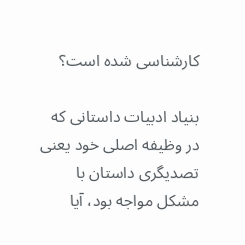کارشناسی شده است؟

بنیاد ادبیات داستانی که در وظیفه اصلی خود یعنی تصدیگری داستان با مشکل مواجه بود، آیا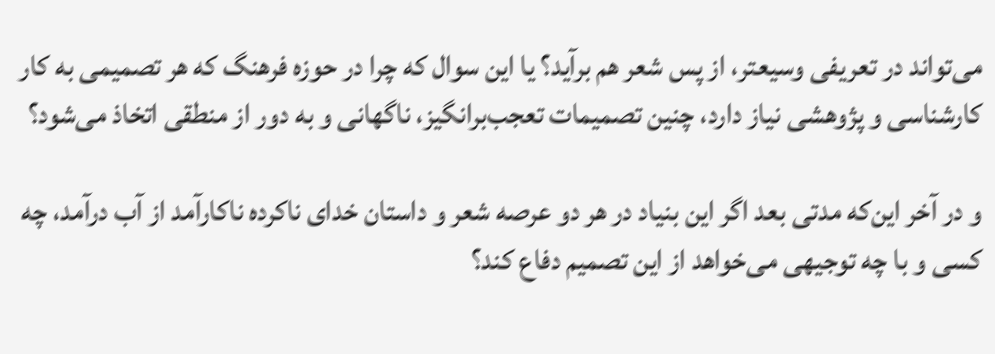می‌تواند در تعریفی وسیعتر، از پس شعر هم برآید؟ یا این سوال که چرا در حوزه فرهنگ که هر تصمیمی به کار کارشناسی و پژوهشی نیاز دارد، چنین تصمیمات تعجب‌برانگیز، ناگهانی و به دور از منطقی اتخاذ می‌شود؟

و در آخر این‌که مدتی بعد اگر این بنیاد در هر دو عرصه شعر و داستان خدای ناکرده ناکارآمد از آب درآمد، چه کسی و با چه توجیهی می‌خواهد از این تصمیم دفاع کند؟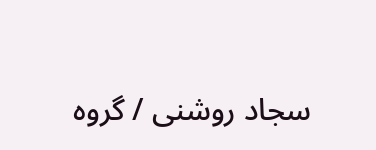سجاد روشنی‌ / گروه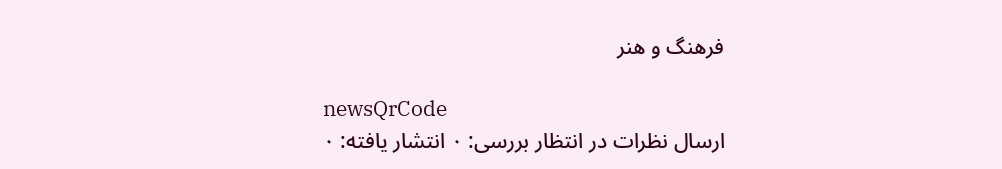فرهنگ و هنر

newsQrCode
ارسال نظرات در انتظار بررسی: ۰ انتشار یافته: ۰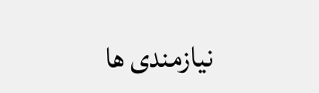نیازمندی ها